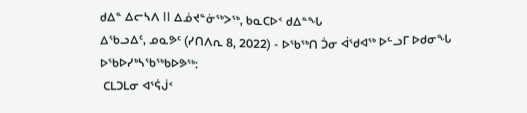ᑯᐃᓐ ᐃᓕᓴᐱ II ᐃᓅᔪᓐᓃᖅᐳᖅ, ᑲᓇᑕᐅᑉ ᑯᐃᓐᖓ
ᐃᖃᓗᐃᑦ, ᓄᓇᕗᑦ (ᓯᑎᐱᕆ 8, 2022) - ᐅᖃᖅᑎ ᑑᓂ ᐋᖁᐊᖅ ᐅᓪᓗᒥ ᐅᑯᓂᖓ ᐅᖃᐅᓯᒃᓴᖃᖅᑲᐅᕗᖅ:
 ᑕᒪᑐᒪᓂ ᐊᕐᕌᒎᑉ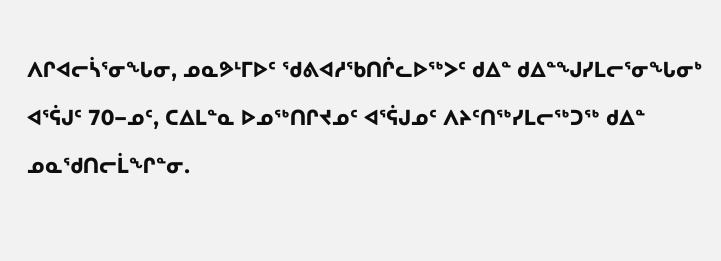ᐱᒋᐊᓕᓵᕐᓂᖓᓂ, ᓄᓇᕗᒻᒥᐅᑦ ᖁᕕᐊᓱᖃᑎᒌᓚᐅᖅᐳᑦ ᑯᐃᓐ ᑯᐃᓐᖑᓯᒪᓕᕐᓂᖓᓂᒃ ᐊᕐᕌᒍᑦ 70−ᓄᑦ, ᑕᐃᒪᓐᓇ ᐅᓄᖅᑎᒋᔪᓄᑦ ᐊᕐᕌᒍᓄᑦ ᐱᔨᑦᑎᖅᓯᒪᓕᖅᑐᖅ ᑯᐃᓐ ᓄᓇᖁᑎᓕᒫᖏᓐᓂ.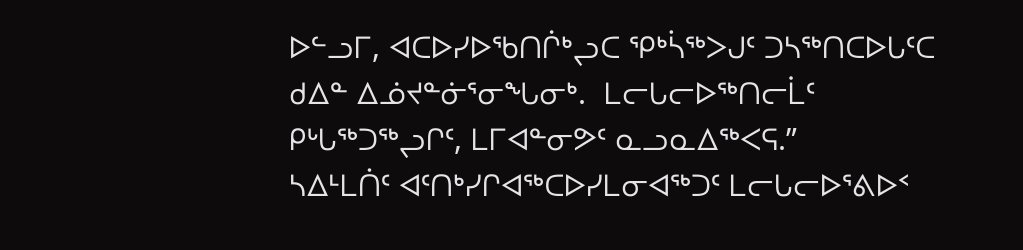ᐅᓪᓗᒥ, ᐊᑕᐅᓯᐅᖃᑎᒌᒃᖢᑕ ᕿᒃᓵᖅᐳᒍᑦ ᑐᓴᖅᑎᑕᐅᒐᑦᑕ ᑯᐃᓐ ᐃᓅᔪᓐᓃᕐᓂᖓᓂᒃ.  ᒪᓕᒐᓕᐅᖅᑎᓕᒫᑦ ᑭᒡᒐᖅᑐᖅᖢᒋᑦ, ᒪᒥᐊᓐᓂᕗᑦ ᓇᓗᓇᐃᖅᐸᕋ.”
ᓴᐃᒻᒪᑏᑦ ᐊᑦᑎᒃᓯᒋᐊᖅᑕᐅᓯᒪᓂᐊᖅᑐᑦ ᒪᓕᒐᓕᐅᕐᕕᐅᑉ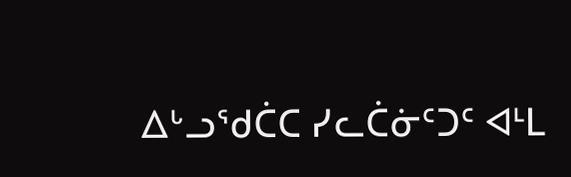ᐃᒡᓗᖁᑖᑕ ᓯᓚᑖᓃᑦᑐᑦ ᐊᒻᒪ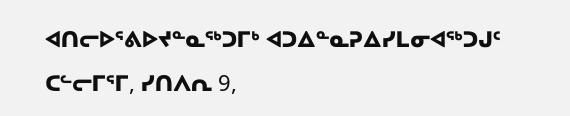ᐊᑎᓕᐅᕐᕕᐅᔪᓐᓇᖅᑐᒥᒃ ᐊᑐᐃᓐᓇᕈᐃᓯᒪᓂᐊᖅᑐᒍᑦ ᑕᓪᓕᒥᕐᒥ, ᓯᑎᐱᕆ 9,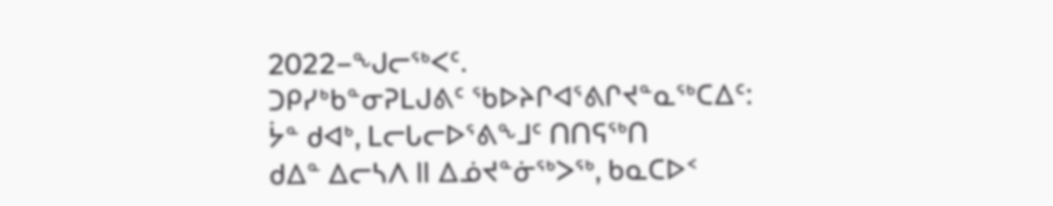2022−ᖑᓕᖅᐸᑦ.
ᑐᑭᓯᒃᑲᓐᓂᕈᒪᒍᕕᑦ ᖃᐅᔨᒋᐊᕐᕕᒋᔪᓐᓇᖅᑕᐃᑦ:
ᔮᓐ ᑯᐊᒃ, ᒪᓕᒐᓕᐅᕐᕕᖕᒧᑦ ᑎᑎᕋᖅᑎ
ᑯᐃᓐ ᐃᓕᓴᐱ II ᐃᓅᔪᓐᓃᖅᐳᖅ, ᑲᓇᑕᐅᑉ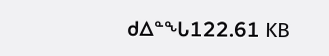ᑯᐃᓐᖓ122.61 KB